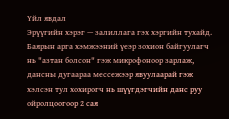Үйл явдал
Эрүүгийн хэрэг — залиллага гэх хэргийн тухайд. Баярын арга хэмжээний үеэр зохион байгуулагч нь "азтан болсон" гэж микрофоноор зарлаж, дансны дугаараа мессежээр явуулаарай гэж хэлсэн тул хохирогч нь шүүгдэгчийн данс руу ойролцоогоор 2 сая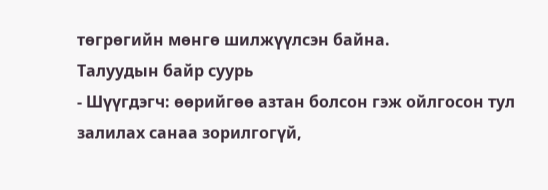төгрөгийн мөнгө шилжүүлсэн байна.
Талуудын байр суурь
- Шүүгдэгч: өөрийгөө азтан болсон гэж ойлгосон тул залилах санаа зорилгогүй,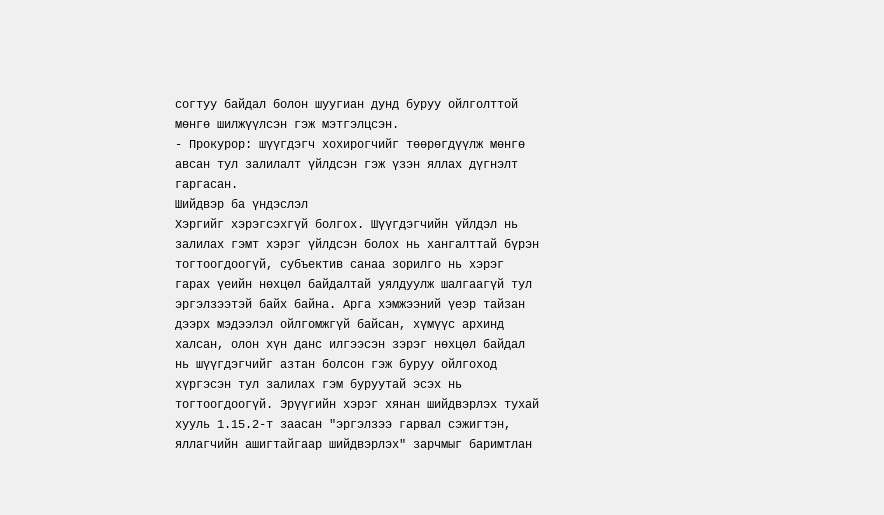согтуу байдал болон шуугиан дунд буруу ойлголттой мөнгө шилжүүлсэн гэж мэтгэлцсэн.
- Прокурор: шүүгдэгч хохирогчийг төөрөгдүүлж мөнгө авсан тул залилалт үйлдсэн гэж үзэн яллах дүгнэлт гаргасан.
Шийдвэр ба үндэслэл
Хэргийг хэрэгсэхгүй болгох. Шүүгдэгчийн үйлдэл нь залилах гэмт хэрэг үйлдсэн болох нь хангалттай бүрэн тогтоогдоогүй, субъектив санаа зорилго нь хэрэг гарах үеийн нөхцөл байдалтай уялдуулж шалгаагүй тул эргэлзээтэй байх байна. Арга хэмжээний үеэр тайзан дээрх мэдээлэл ойлгомжгүй байсан, хүмүүс архинд халсан, олон хүн данс илгээсэн зэрэг нөхцөл байдал нь шүүгдэгчийг азтан болсон гэж буруу ойлгоход хүргэсэн тул залилах гэм буруутай эсэх нь тогтоогдоогүй. Эрүүгийн хэрэг хянан шийдвэрлэх тухай хууль 1.15.2-т заасан "эргэлзээ гарвал сэжигтэн, яллагчийн ашигтайгаар шийдвэрлэх" зарчмыг баримтлан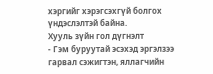хэргийг хэрэгсэхгүй болгох үндэслэлтэй байна.
Хууль зүйн гол дүгнэлт
- Гэм буруутай эсэхэд эргэлзээ гарвал сэжигтэн, яллагчийн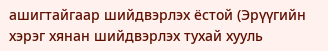ашигтайгаар шийдвэрлэх ёстой (Эрүүгийн хэрэг хянан шийдвэрлэх тухай хууль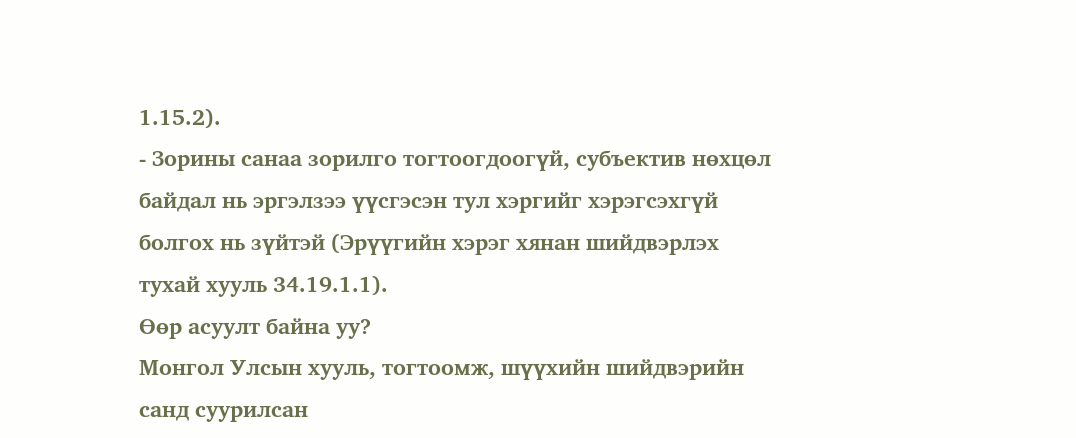1.15.2).
- Зорины санаа зорилго тогтоогдоогүй, субъектив нөхцөл байдал нь эргэлзээ үүсгэсэн тул хэргийг хэрэгсэхгүй болгох нь зүйтэй (Эрүүгийн хэрэг хянан шийдвэрлэх тухай хууль 34.19.1.1).
Өөр асуулт байна уу?
Монгол Улсын хууль, тогтоомж, шүүхийн шийдвэрийн санд суурилсан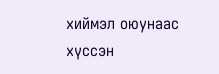хиймэл оюунаас хүссэн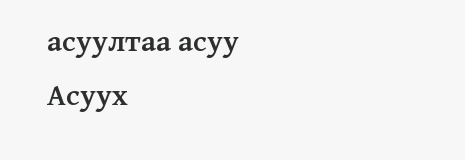асуултаа асуу
Асуух